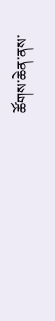ཚོགས་ཆེན་ནས་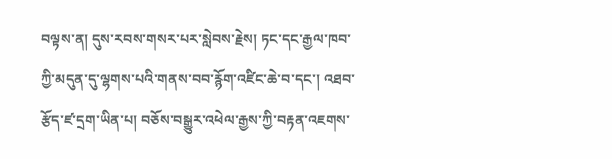བལྟས་ན། དུས་རབས་གསར་པར་སླེབས་རྗེས། ཏང་དང་རྒྱལ་ཁབ་ཀྱི་མདུན་དུ་ལྷགས་པའི་གནས་བབ་རྙོག་འཛིང་ཆེ་བ་དང་། འཐབ་རྩོད་ཛ་དྲག་ཡིན་པ། བཅོས་བསྒྱུར་འཕེལ་རྒྱས་ཀྱི་བརྟན་འཇགས་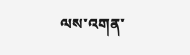ལས་འགན་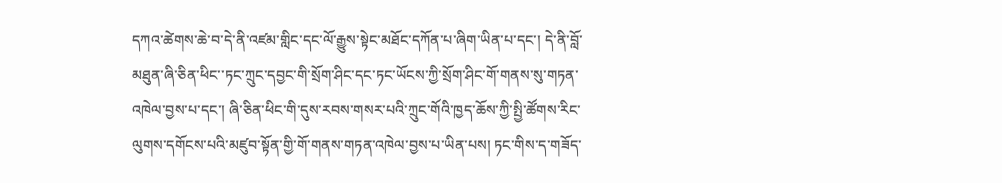དཀའ་ཚེགས་ཆེ་བ་དེ་ནི་འཛམ་གླིང་དང་ལོ་རྒྱུས་སྟེང་མཐོང་དཀོན་པ་ཞིག་ཡིན་པ་དང་། དེ་ནི་བློ་མཐུན་ཞི་ཅིན་ཕིང་་ཏང་ཀྲུང་དབྱང་གི་སྲོག་ཤིང་དང་ཏང་ཡོངས་ཀྱི་སྲོག་ཤིང་གོ་གནས་སུ་གཏན་འཁེལ་བྱས་པ་དང་། ཞི་ཅིན་ཕིང་གི་དུས་རབས་གསར་པའི་ཀྲུང་གོའི་ཁྱད་ཆོས་ཀྱི་སྤྱི་ཚོགས་རིང་ལུགས་དགོངས་པའི་མཛུབ་སྟོན་གྱི་གོ་གནས་གཏན་འཁེལ་བྱས་པ་ཡིན་པས། ཏང་གིས་ད་གཟོད་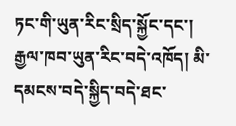ཏང་གི་ཡུན་རིང་སྲིད་སྐྱོང་དང་། རྒྱལ་ཁབ་ཡུན་རིང་བདེ་འཁོད། མི་དམངས་བདེ་སྐྱིད་བདེ་ཐང་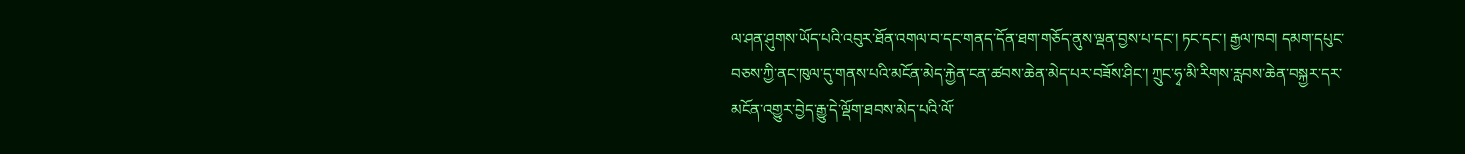ལ་ཤན་ཤུགས་ཡོད་པའི་འབུར་ཐོན་འགལ་བ་དང་གནད་དོན་ཐག་གཅོད་ནུས་ལྡན་བྱས་པ་དང་། ཏང་དང་། རྒྱལ་ཁབ། དམག་དཔུང་བཅས་ཀྱི་ནང་ཁུལ་དུ་གནས་པའི་མངོན་མེད་རྐྱེན་ངན་ཚབས་ཆེན་མེད་པར་བཟོས་ཤིང་། ཀྲུང་ཧྭ་མི་རིགས་རླབས་ཆེན་བསྐྱར་དར་མངོན་འགྱུར་བྱེད་རྒྱུ་དེ་ལྡོག་ཐབས་མེད་པའི་ལོ་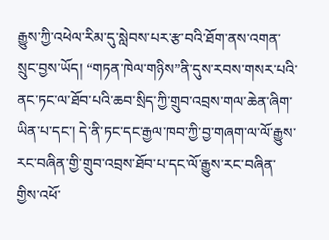རྒྱུས་ཀྱི་འཕེལ་རིམ་དུ་སླེབས་པར་རྩ་བའི་ཐོག་ནས་འགན་སྲུང་བྱས་ཡོད། “གཏན་ཁེལ་གཉིས”ནི་དུས་རབས་གསར་པའི་ནང་ཏང་ལ་ཐོབ་པའི་ཆབ་སྲིད་ཀྱི་གྲུབ་འབྲས་གལ་ཆེན་ཞིག་ཡིན་པ་དང་། དེ་ནི་ཏང་དང་རྒྱལ་ཁབ་ཀྱི་བྱ་གཞག་ལ་ལོ་རྒྱུས་རང་བཞིན་གྱི་གྲུབ་འབྲས་ཐོབ་པ་དང་ལོ་རྒྱུས་རང་བཞིན་གྱིས་འཕོ་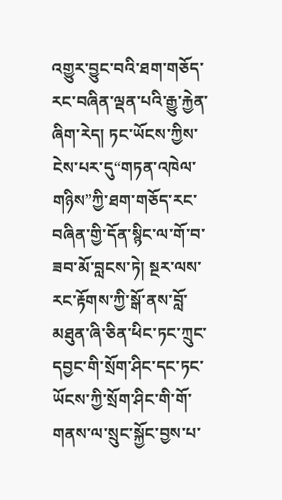འགྱུར་བྱུང་བའི་ཐག་གཅོད་རང་བཞིན་ལྡན་པའི་རྒྱུ་རྐྱེན་ཞིག་རེད། ཏང་ཡོངས་ཀྱིས་ངེས་པར་དུ“གཏན་འཁེལ་གཉིས”ཀྱི་ཐག་གཅོད་རང་བཞིན་གྱི་དོན་སྙིང་ལ་གོ་བ་ཟབ་མོ་བླངས་ཏེ། སྔར་ལས་རང་རྟོགས་ཀྱི་སྒོ་ནས་བློ་མཐུན་ཞི་ཅིན་ཕིང་ཏང་ཀྲུང་དབྱང་གི་སྲོག་ཤིང་དང་ཏང་ཡོངས་ཀྱི་སྲོག་ཤིང་གི་གོ་གནས་ལ་སྲུང་སྐྱོང་བྱས་པ་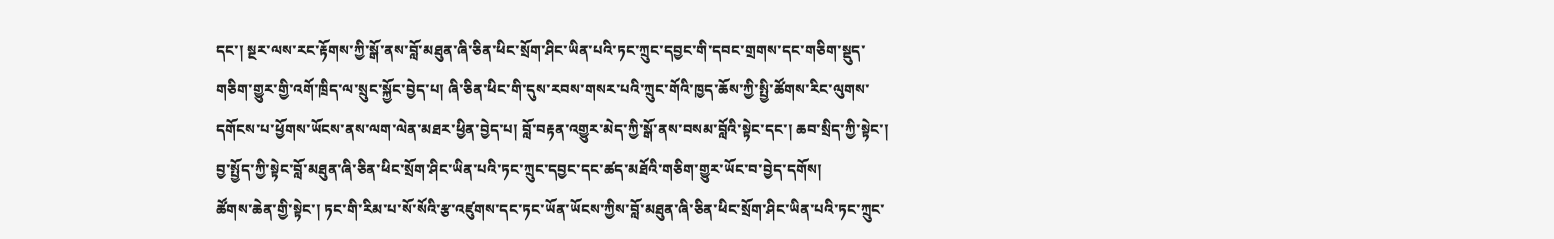དང་། སྔར་ལས་རང་རྟོགས་ཀྱི་སྒོ་ནས་བློ་མཐུན་ཞི་ཅིན་ཕིང་སྲོག་ཤིང་ཡིན་པའི་ཏང་ཀྲུང་དབྱང་གི་དབང་གྲགས་དང་གཅིག་སྡུད་གཅིག་གྱུར་གྱི་འགོ་ཁྲིད་ལ་སྲུང་སྐྱོང་བྱེད་པ། ཞི་ཅིན་ཕིང་གི་དུས་རབས་གསར་པའི་ཀྲུང་གོའི་ཁྱད་ཆོས་ཀྱི་སྤྱི་ཚོགས་རིང་ལུགས་དགོངས་པ་ཕྱོགས་ཡོངས་ནས་ལག་ལེན་མཐར་ཕྱིན་བྱེད་པ། བློ་བརྟན་འགྱུར་མེད་ཀྱི་སྒོ་ནས་བསམ་བློའི་སྟེང་དང་། ཆབ་སྲིད་ཀྱི་སྟེང་། བྱ་སྤྱོད་ཀྱི་སྟེང་བློ་མཐུན་ཞི་ཅིན་ཕིང་སྲོག་ཤིང་ཡིན་པའི་ཏང་ཀྲུང་དབྱང་དང་ཚད་མཐོའི་གཅིག་གྱུར་ཡོང་བ་བྱེད་དགོས།
ཚོགས་ཆེན་གྱི་སྟེང་། ཏང་གི་རིམ་པ་སོ་སོའི་རྩ་འཛུགས་དང་ཏང་ཡོན་ཡོངས་ཀྱིས་བློ་མཐུན་ཞི་ཅིན་ཕིང་སྲོག་ཤིང་ཡིན་པའི་ཏང་ཀྲུང་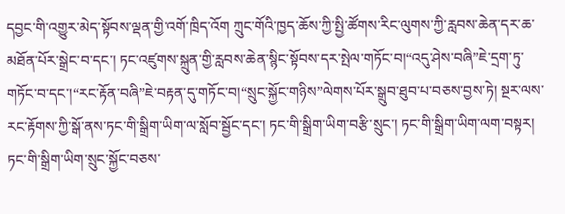དབྱང་གི་འགྱུར་མེད་སྟོབས་ལྡན་གྱི་འགོ་ཁྲིད་འོག ཀྲུང་གོའི་ཁྱད་ཆོས་ཀྱི་སྤྱི་ཚོགས་རིང་ལུགས་ཀྱི་རླབས་ཆེན་དར་ཆ་མཐོན་པོར་སྒྲེང་བ་དང་། ཏང་འཛུགས་སྐྲུན་གྱི་རླབས་ཆེན་སྙིང་སྟོབས་དར་སྤེལ་གཏོང་བ།“འདུ་ཤེས་བཞི”ཇེ་དྲག་ཏུ་གཏོང་བ་དང་།“རང་རྟོན་བཞི”ཇེ་བརྟན་དུ་གཏོང་བ།“སྲུང་སྐྱོང་གཉིས”ལེགས་པོར་སྒྲུབ་ཐུབ་པ་བཅས་བྱས་ཏེ། སྔར་ལས་རང་རྟོགས་ཀྱི་སྒོ་ནས་ཏང་གི་སྒྲིག་ཡིག་ལ་སློབ་སྦྱོང་དང་། ཏང་གི་སྒྲིག་ཡིག་བརྩི་སྲུང་། ཏང་གི་སྒྲིག་ཡིག་ལག་བསྟར། ཏང་གི་སྒྲིག་ཡིག་སྲུང་སྐྱོང་བཅས་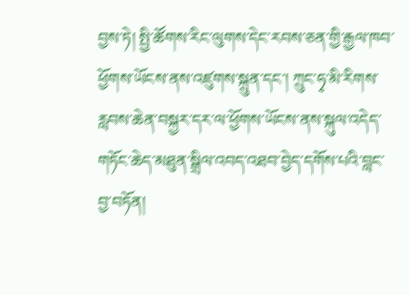བྱས་ཏེ། སྤྱི་ཚོགས་རིང་ལུགས་དེང་རབས་ཅན་གྱི་རྒྱལ་ཁབ་ཕྱོགས་ཡོངས་ནས་འཛུགས་སྐྲུན་དང་། ཀྲུང་ཧྭ་མི་རིགས་རླབས་ཆེན་བསྐྱར་དར་ལ་ཕྱོགས་ཡོངས་ནས་སྐུལ་འདེད་གཏོང་ཆེད་མཐུན་སྒྲིལ་འབད་འཐབ་བྱེད་དགོས་པའི་བླང་བྱ་བཏོན།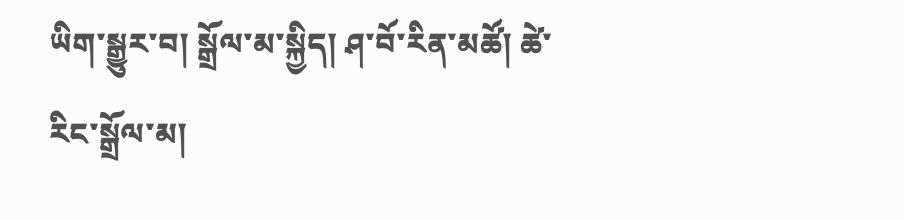ཡིག་སྒྱུར་བ། སྒྲོལ་མ་སྐྱིད། ཤ་བོ་རིན་མཚོ། ཚེ་རིང་སྒྲོལ་མ།